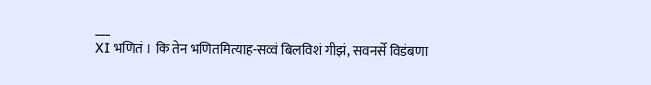___
XI भणितं । कि तेन भणितमित्याह-सव्वं बिलविशं गीझं, सवनर्से विडंबणा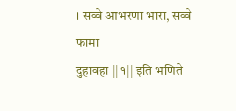। सव्वे आभरणा भारा, सव्वे फामा
दुहावहा ||१|| इति भणिते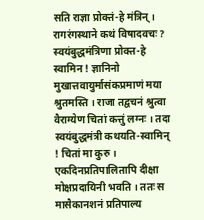सति राज्ञा प्रोक्तं-हे मंत्रिन् । रागरंगस्थाने कथं विषादवचः ? स्वयंबुद्धमंत्रिणा प्रोक्त-हे स्वामिन ! ज्ञानिनो मुखात्तवायुर्मासंकप्रमाणं मया श्रुतमस्ति । राजा तद्वचनं श्रुत्वा वैराग्येण चितां कत्तुं लग्नः । तदा स्वयंबुद्धमंत्री कथयति-स्वामिन् ! चितां मा कुरु । एकदिनप्रतिपालितापि दीक्षा मोक्षप्रदायिनी भवति । ततः स मासैकानशनं प्रतिपाल्य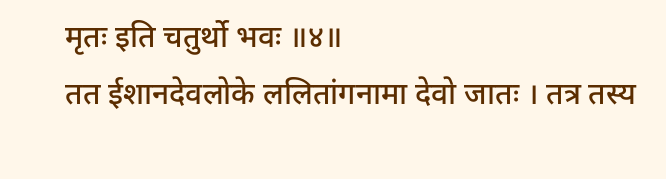मृतः इति चतुर्थो भवः ॥४॥
तत ईशानदेवलोके ललितांगनामा देवो जातः । तत्र तस्य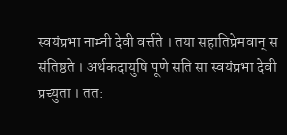स्वयंप्रभा नाम्नी देवी वर्त्तते । तया सहातिप्रेमवान् स संतिष्ठते । अर्थकदायुषि पूणे सति सा स्वयंप्रभा देवी प्रच्युता । तत: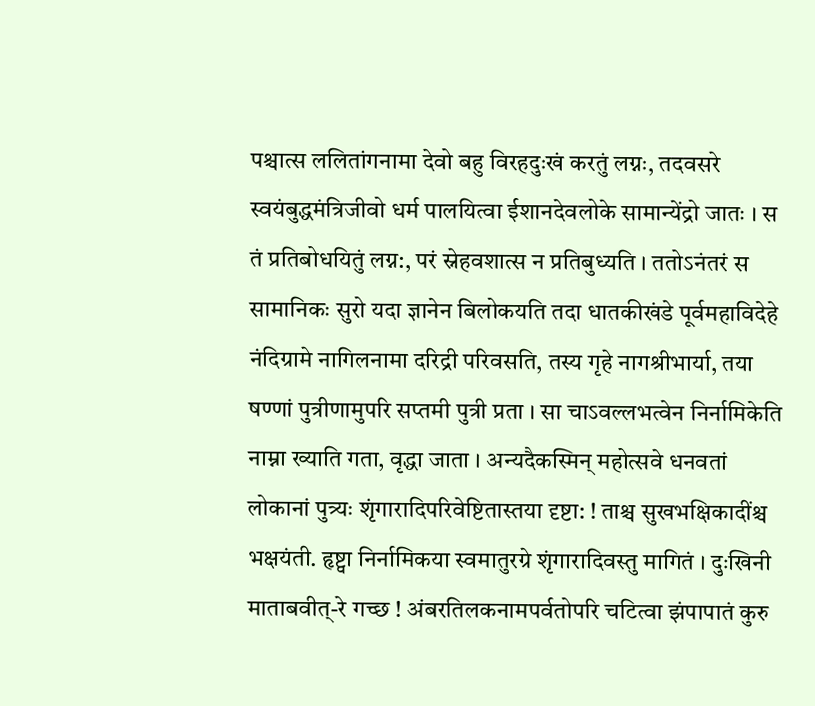पश्चात्स ललितांगनामा देवो बहु विरहदुःखं करतुं लग्नः, तदवसरे स्वयंबुद्धमंत्रिजीवो धर्म पालयित्वा ईशानदेवलोके सामान्येंद्रो जातः । स तं प्रतिबोधयितुं लग्न:, परं स्नेहवशात्स न प्रतिबुध्यति । ततोऽनंतरं स सामानिकः सुरो यदा ज्ञानेन बिलोकयति तदा धातकीखंडे पूर्वमहाविदेहे नंदिग्रामे नागिलनामा दरिद्री परिवसति, तस्य गृहे नागश्रीभार्या, तया षण्णां पुत्रीणामुपरि सप्तमी पुत्री प्रता । सा चाऽवल्लभत्वेन निर्नामिकेति नाम्ना ख्याति गता, वृद्धा जाता । अन्यदैकस्मिन् महोत्सवे धनवतां लोकानां पुत्र्यः शृंगारादिपरिवेष्टितास्तया दृष्टा: ! ताश्च सुखभक्षिकादींश्च भक्षयंती. हृष्ट्वा निर्नामिकया स्वमातुरग्रे शृंगारादिवस्तु मागितं । दुःखिनी माताबवीत्-रे गच्छ ! अंबरतिलकनामपर्वतोपरि चटित्वा झंपापातं कुरु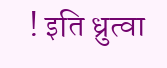! इति ध्रुत्वा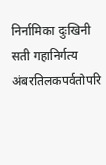निर्नामिका दुःखिनी सती गहानिर्गत्य अंबरतिलकपर्वतोपरि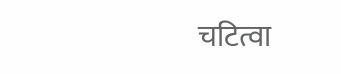चटित्वा